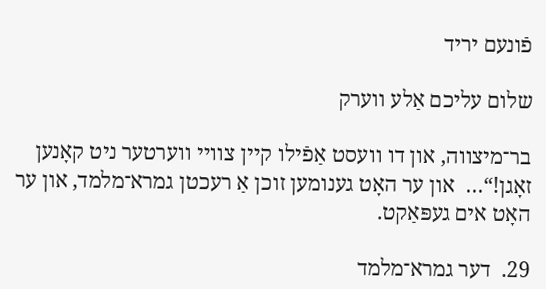פֿונעם יריד

שלום עליכם אַלע װערק

בר־מיצװה, און דו װעסט אַפֿילו קײן צװײ װערטער ניט קאָנען זאָגן!“…  און ער האָט גענומען זוכן אַ רעכטן גמרא־מלמד, און ער האָט אים געפּאַקט.

29.  דער גמרא־מלמד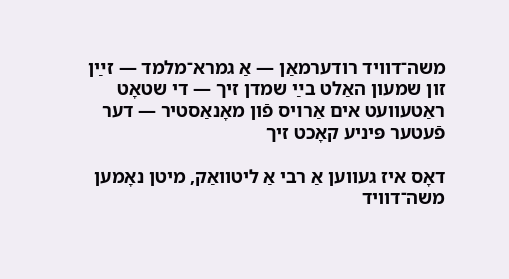משה־דװיד רודערמאַן ― אַ גמרא־מלמד ― זײַן זון שמעון האַלט בײַ שמדן זיך ― די שטאָט ראַטעװעט אים אַרױס פֿון מאָנאַסטיר ― דער פֿעטער פּיניע קאָכט זיך

דאָס איז געװען אַ רבי אַ ליטװאַק, מיטן נאָמען משה־דװיד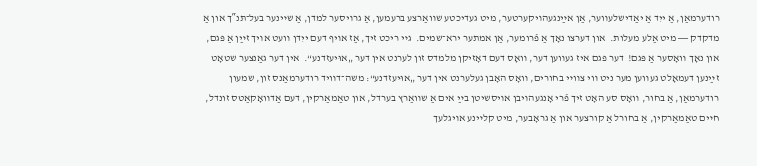רודערמאַן, אַ ייִד אַ יאַדישלעװער, אַן אײַנגעהױקערטער, מיט געדיכטע שװאַרצע ברעמען, אַ גרױסער למדן, אַ שײנער בעל־תּנ″ך און אַ מדקדק ― מיט אַלע מעלות.  און דערצו נאָך אַ פֿרומער, אַן אמתער ירא־שמים.  גײ ריכט זיך, אַז אױף דעם ייִדן װעט אױך זײַן אַ פּגם, און נאָך װאָסער אַ פּגם!  דער פּגם איז געװען דער, װאָס דעם דאָזיקן מלמדס זון לערנט אין דער „אוּיעזדנע“.  אין דער גאַנצער שטאָט זײַנען דעמאָלט געװען מער ניט װי צװײ בחורים, װאָס האָבן געלערנט אין דער „אוּיעזדנע“: משה־דװיד רודערמאַנס זון, שמעון רודערמאַן, אַ בחור, װאָס סע האָט זיך פֿרי אָנגעהױבן אױסשיטן בײַ אים אַ שװאַרץ בערדל, און טאַמאַרקין, דעם אַדװאָקאַטס זונדל, חײם טאַמאַרקין, אַ בחורל אַ קורצער און אַ גראָבער, מיט קלײנע אױגלעך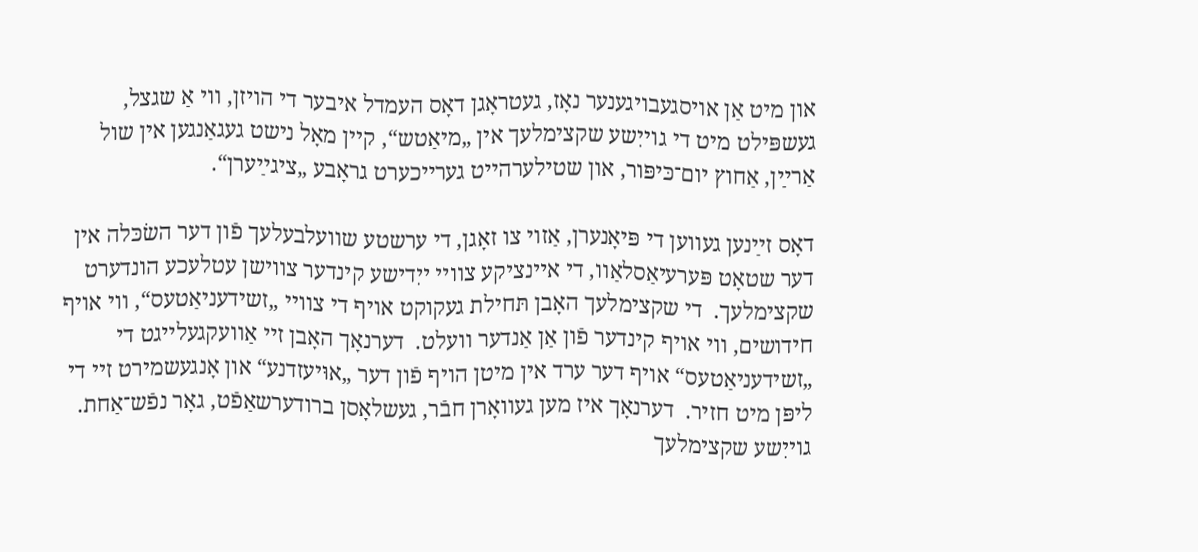און מיט אַן אױסגעבױגענער נאָז, געטראָגן דאָס העמדל איבער די הױזן, װי אַ שגצל, געשפּילט מיט די גױיִשע שקצימלעך אין „מיאַטש“, קײן מאָל נישט געגאַנגען אין שול אַרײַן, אַחוץ יום־כּיפּור, און שטילערהײט גערײכערט גראָבע „ציגײַערן“.

דאָס זײַנען געװען די פּיאָנערן, אַזױ צו זאָגן, די ערשטע שװעלבעלעך פֿון דער השׂכּלה אין דער שטאָט פּערעיאַסלאַװ, די אײנציקע צװײ ייִדישע קינדער צװישן עטלעכע הונדערט שקצימלעך.  די שקצימלעך האָבן תּחילת געקוקט אױף די צװײ „זשידעניאַטעס“, װי אױף חידושים, װי אױף קינדער פֿון אַן אַנדער װעלט.  דערנאָך האָבן זײ אַװעקגעלײגט די „זשידעניאַטעס“ אױף דער ערד אין מיטן הױף פֿון דער „אוּיעזדנע“ און אָנגעשמירט זײ די ליפּן מיט חזיר.  דערנאָך איז מען געװאָרן חבֿר, געשלאָסן ברודערשאַפֿט, גאָר נפֿש־אַחת.  גױיִשע שקצימלעך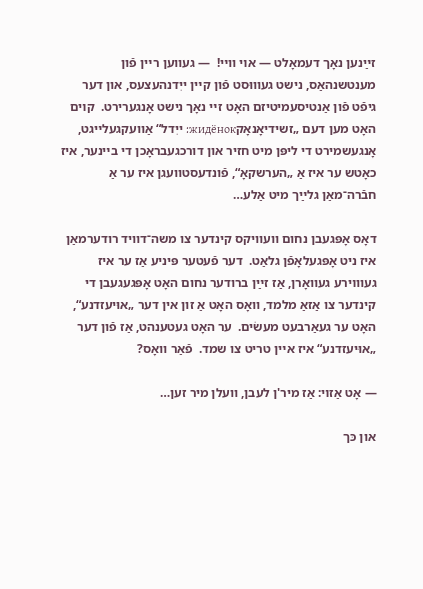זײַנען נאָך דעמאָלט ― אױ װײ!  ― געװען רײן פֿון מענטשנהאַס, נישט געװוּסט פֿון קײן ייִדנהעצעס, און דער גיפֿט פֿון אַנטיסעמיטיזם האָט זײ נאָך נישט אָנגערירט.  קױם האָט מען דעם „זשידיאָנאָקжидёнок: ייִדל“ אַװעקגעלײגט, אָנגעשמירט די ליפּן מיט חזיר און דורכגעבראָכן די בײנער, איז כאָטש ער איז אַ „הערשקאָ“, פֿונדעסטװעגן איז ער אַ חבֿרה־מאַן גלײַך מיט אַלע…

דאָס אָפּגעבן נחום װעװיקס קינדער צו משה־דװיד רודערמאַן איז ניט אָפּגעלאָפֿן גלאַט.  דער פֿעטער פּיניע אַז ער איז געװױרע געװאָרן, אַז זײַן ברודער נחום האָט אָפּגעגעבן די קינדער צו אַזאַ מלמד, װאָס האָט אַ זון אין דער „אוּיעזדנע“, האָט ער געאַרבעט מעשׂים.  ער האָט געטענהט, אַז פֿון דער „אוּיעזדנע“ איז אײן טריט צו שמד.  פֿאַר װאָס?

― אָט אַזױ: אַז מיר'ן לעבן, װעלן מיר זען…

און כּך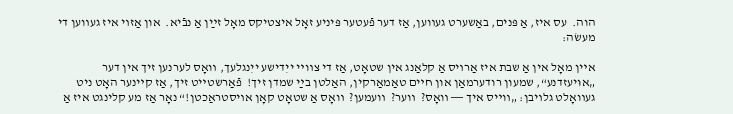הוה.  עס איז, אַ פּנים, באַשערט געװען, אַז דער פֿעטער פּיניע זאָל איצטיקס מאָל זײַן אַ נבֿיא.  און אַזױ איז געװען די מעשׂה:

אײן מאָל אין אַ שבת איז אַרױס אַ קלאַנג אין שטאָט, אַז די צװײ ייִדישע ייִנגלעך, װאָס לערנען זיך אין דער „אוּיעזדנע“, שמעון רודערמאַן און חײם טאַמאַרקין, האַלטן בײַ שמדן זיך!  פֿאַרשטײט זיך, אַז קײנער האָט ניט געװאָלט גלױבן: „װײס איך ― װאָס?  װער?  װעמען?  װאָס אַ שטאָט קאָן אױסטראַכטן!“ נאָר אַז מע קלינגט איז אַ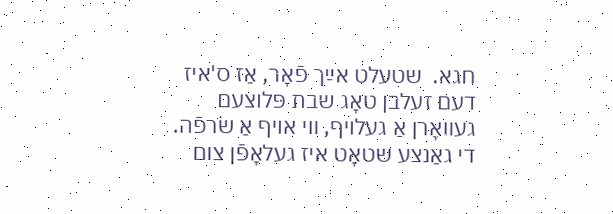חגא.  שטעלט אײַך פֿאָר, אַז ס'איז דעם זעלבן טאָג שבת פּלוצעם געװאָרן אַ געלױף, װי אױף אַ שׂרפֿה.  די גאַנצע שטאָט איז געלאָפֿן צום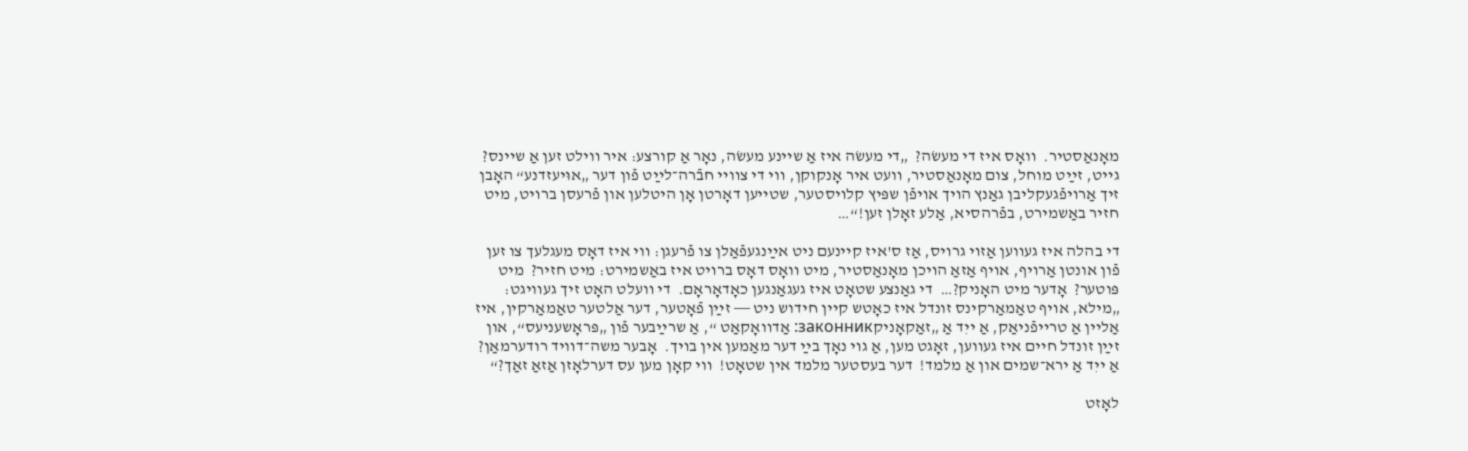מאָנאַסטיר.  װאָס איז די מעשׂה?  „די מעשׂה איז אַ שײנע מעשׂה, נאָר אַ קורצע: איר װילט זען אַ שײנס?  גײט, זײַט מוחל, צום מאָנאַסטיר, װעט איר אָנקוקן, װי די צװײ חבֿרה־לײַט פֿון דער „אוּיעזדנע“ האָבן זיך אַרױפֿגעקליבן גאַנץ הױך אױפֿן שפּיץ קלױסטער, שטײען דאָרטן אָן היטלען און פֿרעסן ברױט, מיט חזיר באַשמירט, בפֿרהסיא, אַלע זאָלן זען!“…

די בהלה איז געװען אַזױ גרױס, אַז ס'איז קײנעם ניט אײַנגעפֿאַלן צו פֿרעגן: װי איז דאָס מעגלעך צו זען פֿון אונטן אַרױף, אױף אַזאַ הױכן מאָנאַסטיר, מיט װאָס דאָס ברױט איז באַשמירט: מיט חזיר?  מיט פּוטער?  אָדער מיט האָניק?…  די גאַנצע שטאָט איז געגאַנגען כאָדאָראָם.  די װעלט האָט זיך געװיגט: „מילא, אױף טאַמאַרקינס זונדל איז כאָטש קײן חידוש ניט ― זײַן פֿאָטער, דער אַלטער טאַמאַרקין, איז אַלײן אַ טרײפֿניאַק, אַ ייִד אַ „זאַקאָניקзаконник: אַדװאָקאַט “, אַ שרײַבער פֿון „פּראָשעניעס“, און זײַן זונדל חײם איז געװען, זאָגט מען, אַ גױ נאָך בײַ דער מאַמען אין בױך.  אָבער משה־דװיד רודערמאַן?  אַ ייִד אַ ירא־שמים און אַ מלמד!  דער בעסטער מלמד אין שטאָט!  װי קאָן מען עס דערלאָזן אַזאַ זאַך?“

לאָזט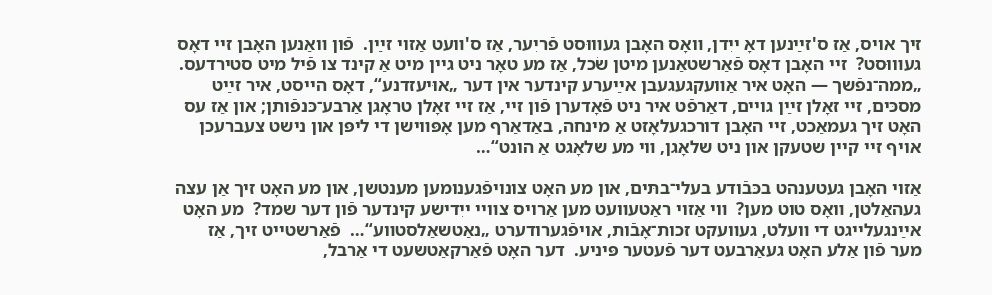זיך אױס, אַז ס'זײַנען דאָ ייִדן, װאָס האָבן געװוּסט פֿריִער, אַז ס'װעט אַזױ זײַן.  פֿון װאַנען האָבן זײ דאָס געװוּסט?  זײ האָבן דאָס פֿאַרשטאַנען מיטן שׂכל, אַז מע טאָר ניט גײן מיט אַ קינד צו פֿיל מיט סטירדעס.  „ממה־נפֿשך ― האָט איר אַװעקגעגעבן אײַערע קינדער אין דער „אוּיעזדנע“, דאָס הײסט, איר זײַט מסכּים, זײ זאָלן זײַן גױים, דאַרפֿט איר ניט פֿאָדערן פֿון זײ, אַז זײ זאָלן טראָגן אַרבע־כּנפֿותן; און אַז עס האָט זיך געמאַכט, זײ האָבן דורכגעלאָזט אַ מינחה, באַדאַרף מען אָפּװישן די ליפּן און נישט צעברעכן אױף זײ קײן שטעקן און ניט שלאָגן, װי מע שלאָגט אַ הונט“…

אַזױ האָבן געטענהט בכּבֿודע בעלי־בתּים, און מע האָט צונױפֿגענומען מענטשן, און מע האָט זיך אַן עצה געהאַלטן, װאָס טוט מען?  װי אַזױ ראַטעװעט מען אַרױס צװײ ייִדישע קינדער פֿון דער שמד?  מע האָט אײַנגעלײגט די װעלט, געװעקט זכות־אָבֿות, אױפֿגערודערט „נאַטשאַלסטװע“…  פֿאַרשטײט זיך, אַז מער פֿון אַלע האָט געאַרבעט דער פֿעטער פּיניע.  דער האָט פֿאַרקאַטשעט די אַרבל,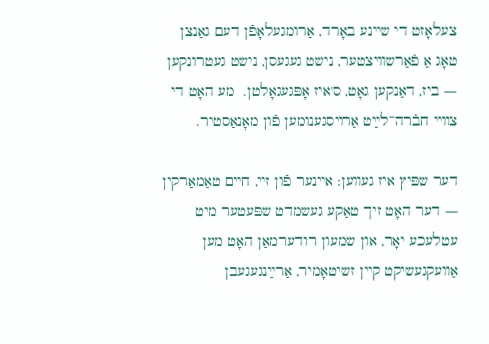צעלאָזט די שײנע באָרד, אַרומגעלאָפֿן דעם גאַנצן טאָג אַ פֿאַרשװיצטער, נישט געגעסן, נישט געטרונקען ― ביז, דאַנקען גאָט, ס'איז אָפּגעגאָלטן.  מע האָט די צװײ חבֿרה־לײַט אַרױסגענומען פֿון מאָנאַסטיר.

דער שפּיץ איז געװען: אײנער פֿון זײ, חײם טאַמאַרקין ― דער האָט זיך טאַקע געשמדט שפּעטער מיט עטלעכע יאָר, און שמעון רודערמאַן האָט מען אַװעקגעשיקט קײן זשיטאָמיר, אַרײַנגעגעבן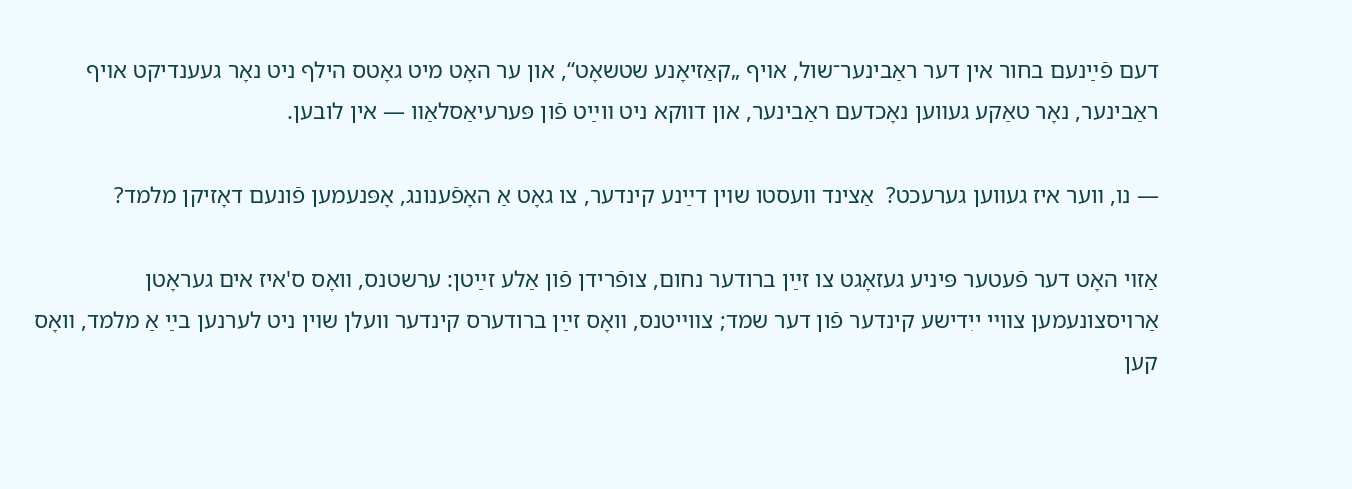דעם פֿײַנעם בחור אין דער ראַבינער־שול, אױף „קאַזיאָנע שטשאָט“, און ער האָט מיט גאָטס הילף ניט נאָר געענדיקט אױף ראַבינער, נאָר טאַקע געװען נאָכדעם ראַבינער, און דװקא ניט װײַט פֿון פּערעיאַסלאַװ ― אין לובען.

― נו, װער איז געװען גערעכט?  אַצינד װעסטו שױן דײַנע קינדער, צו גאָט אַ האָפֿענונג, אָפּנעמען פֿונעם דאָזיקן מלמד?

אַזױ האָט דער פֿעטער פּיניע געזאָגט צו זײַן ברודער נחום, צופֿרידן פֿון אַלע זײַטן: ערשטנס, װאָס ס'איז אים געראָטן אַרױסצונעמען צװײ ייִדישע קינדער פֿון דער שמד; צװײטנס, װאָס זײַן ברודערס קינדער װעלן שױן ניט לערנען בײַ אַ מלמד, װאָס קען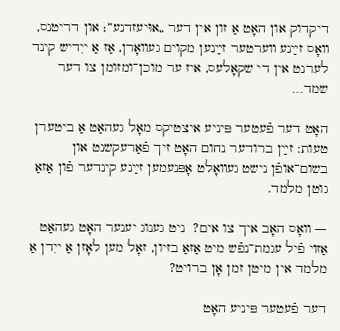דיקדוק און האָט אַ זון אין דער „אוּיעזדנע“; און דריטנס, װאָס זײַנע װערטער זײַנען מקוים געװאָרן, אַז אַ ייִדיש קינד לערנט אין די שקאָלעס, איז ער מוכן־ומזומן צו דער שמד…

האָט דער פֿעטער פּיניע איצטיקס מאָל געהאַט אַ ביטערן טעות: זײַן ברודער נחום האָט זיך פֿאַרעקשנט און בשום־אופֿן נישט געװאָלט אָפּנעמען זײַנע קינדער פֿון אַזאַ גוטן מלמד.

― װאָס האָב איך צו אים?  ניט גענוג יענער האָט געהאַט אַזױ פֿיל עגמת־נפֿש מיט אַזאַ בזיון, זאָל מען לאָזן אַ ייִדן אַ מלמד אין מיטן זמן אָן ברױט?

דער פֿעטער פּיניע האָט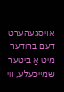אױסגעהערט דעם ברודער מיט אַ ביטער שמײכעלע, װי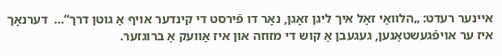אײנער רעדט: „הלװאַי זאָל איך ליגן זאָגן, נאָר דו פֿירסט די קינדער אױף אַ גוטן דרך“…  דערנאָך איז ער אױפֿגעשטאַנען, געגעבן אַ קוש די מזוזה און איז אַװעק אַ ברוגזער.